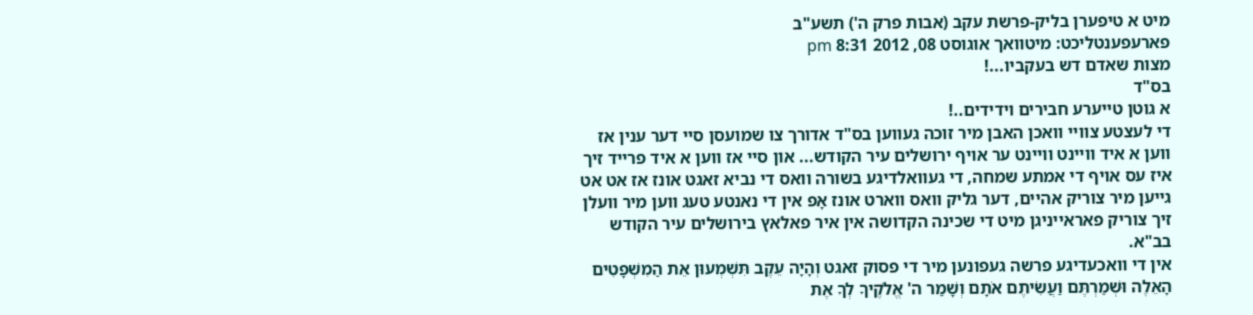מיט א טיפערן בליק-פרשת עקב (אבות פרק ה') תשע"ב
פארעפענטליכט: מיטוואך אוגוסט 08, 2012 8:31 pm
מצות שאדם דש בעקביו...!
בס"ד
א גוטן טייערע חבירים וידידים..!
די לעצטע צוויי וואכן האבן מיר זוכה געווען בס"ד אדורך צו שמועסן סיי דער ענין אז ווען א איד וויינט וויינט ער אויף ירושלים עיר הקודש... און סיי אז ווען א איד פרייד זיך איז עס אויף די אמתע שמחה, די געוואלדיגע בשורה וואס די נביא זאגט אונז אז אט אט גייען מיר צוריק אהיים, דער גליק וואס ווארט אונז אָפ אין די נאנטע טעג ווען מיר וועלן זיך צוריק פאראייניגן מיט די שכינה הקדושה אין איר פאלאץ בירושלים עיר הקודש בב"א.
אין די וואכעדיגע פרשה געפונען מיר די פסוק זאגט וְהָיָה עֵקֶב תִּשְׁמְעוּן אֵת הַמִשְׁפָטִים הָאֵלֶה וּשְׁמַרְתֶּם וַעֲשִׂיתֶם אֹתָם וְשָׁמַר ה' אֱלֹקֶיךָ לְךָ אֶת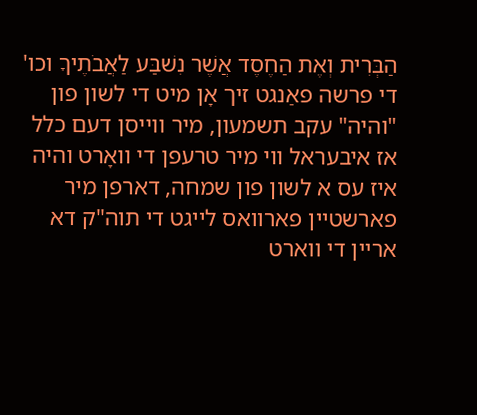הַבְּרִית וְאֶת הַחֶסֶד אֲשֶׁר נִשׁבַּע לַאֲבֹתֶיךָ וכו' די פרשה פאַנגט זיך אָן מיט די לשון פון "והיה" עקב תשמעון, מיר ווייסן דעם כלל אז איבעראל ווי מיר טרעפן די וואָרט והיה איז עס א לשון פון שמחה, דארפן מיר פארשטיין פארוואס לייגט די תוה"ק דא אריין די ווארט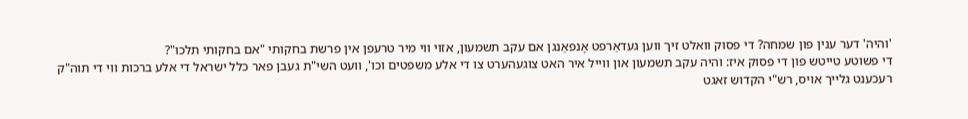'והיה' דער ענין פון שמחה? די פסוק וואלט זיך ווען געדאַרפט אָנפאַנגן אם עקב תשמעון, אזוי ווי מיר טרעפן אין פרשת בחקותי "אם בחקותי תלכו"?
די פשוטע טייטש פון די פסוק איז: והיה עקב תשמעון און ווייל איר האט צוגעהערט צו די אלע משפטים וכו', וועט השי"ת געבן פאר כלל ישראל די אלע ברכות ווי די תוה"ק רעכענט גלייך אויס, רש"י הקדוש זאגט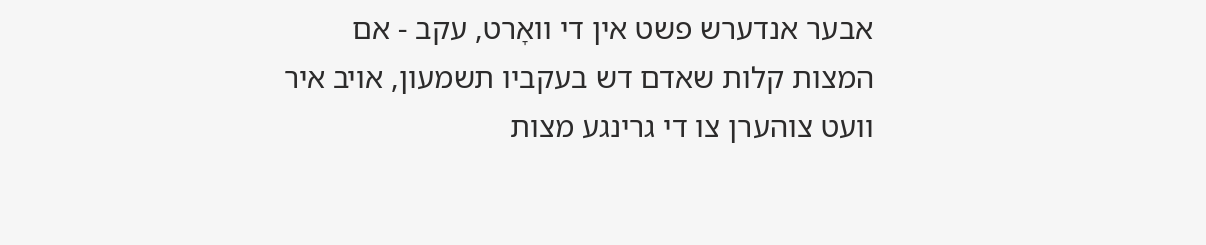אבער אנדערש פשט אין די וואָרט, עקב - אם המצות קלות שאדם דש בעקביו תשמעון, אויב איר וועט צוהערן צו די גרינגע מצות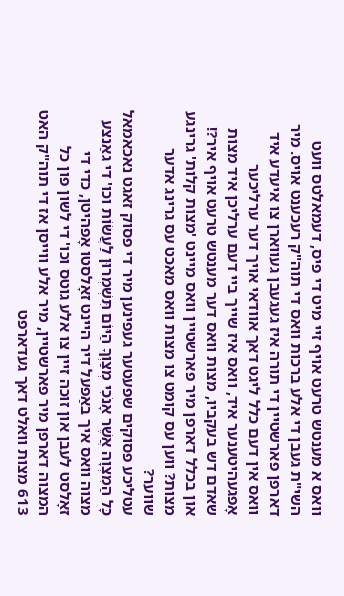וואס א מענטש טרעט אויף זיי מיט די פיס, דעמאלטס וועט השי"ת געבן די אלע ברכות וואס די תוה"ק רעכענט אויס. מיר דארפן פארשטיין די תורה איז געגעבן געווארן צו איעדע איד וואס אין דעם כלל ליגט דאך אוודאי אויך דער ערליכער אָפגעהיטענער איד, וואס איז שייך ביי דעם ערליכן איד מצות שאדם דש בעקביו, מצות וואס דער מענטש טרעט אויף איר?! און בכלל דארפן מיר פארשטיין וואס מיינט 'מצות קלות' גרינגע מצות? ווען עס קומט צו מצות וואס מאכט עס גרינג אדער שווער?
עטליכע פסוקים שפעטער געפינען מיר די פסוק זאגט נאכאמאל כָּל הַמִצְוָה אֲשֶׁר אָנֹכִי מְצַוְךָ הַיּוֹם תִּשְׁמְרוּן לַעֲשׂוֹת וכו' די גאַנצע מצוה וואס איך באַפעל דיר היינט זאָלסטו אָפהיטן, כדי די זאָלסט לעבן און זוכה זיין צו אלע גוטס וכו' די לשון פון כל המצוה דארפן מיר פארשטיין, מיר אלע ווייסן אז די תוה"ק האט 613 מצות וואלט דאך געדארפט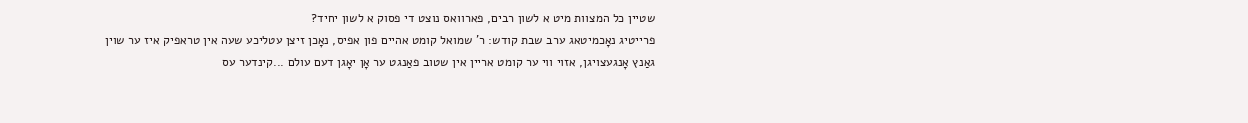שטיין כל המצוות מיט א לשון רבים, פארוואס נוצט די פסוק א לשון יחיד?
פרייטיג נאָכמיטאג ערב שבת קודש: ר' שמואל קומט אהיים פון אפיס, נאָכן זיצן עטליכע שעה אין טראפיק איז ער שוין גאַנץ אָנגעצויגן, אזוי ווי ער קומט אריין אין שטוב פאַנגט ער אָן יאָגן דעם עולם ...קינדער עס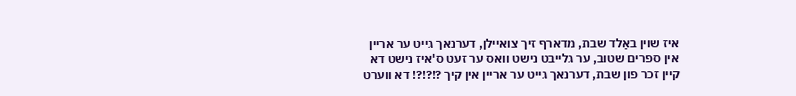איז שוין באַלד שבת, מדארף זיך צואיילן, דערנאך גייט ער אריין אין ספרים שטוב, ער גלייבט נישט וואס ער זעט ס'איז נישט דא קיין זכר פון שבת, דערנאך גייט ער אריין אין קיך ?!?!?! דא ווערט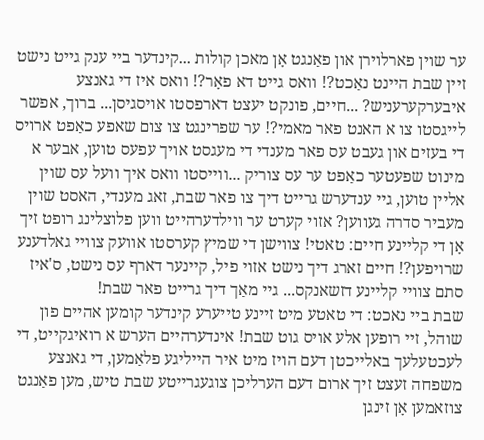ער שוין פארלוירן און פאַנגט אָן מאכן קולות ...קינדער ביי ענק גייט נישט זיין שבת היינט נאַכט?! וואס גייט דא פאָר?! וואס איז די גאנצע איבערקערעניש? ...חיים, פונקט יעצט דארפסטו אויסגיסן... ברוך, אפשר לייגסטו צו א האנט פאר מאמי?! ער שפרינגט צו צום שאפע כאַפט ארויס די בעזים און געבט עס פאר מענדי די מעגסט אויך עפעס טוען, אבער א מינוט שפעטער כאַפט ער עס צוריק ...ווייסטו וואס איך וועל עס שוין אליין טוען, גיי ענדערש גרייט דיך צו פאר שבת, זאג מענדי, האסט שוין מעביר סדרה געווען? אזוי קערט ער ווילדערהייט ווען פלוצלינג רופט זיך אָן די קליינע חיים: טאטי! צווישן די שמיץ קערסטו אוועק צוויי גאלדענע שרויפען?! חיים זארג דיך נישט אזוי פיל, קיינער דארף עס נישט, ס'איז סתם צוויי קליינע דזשאנקס... גיי מאַך דיך גרייט פאר שבת!
שבת ביי נאכט: די טאטע מיט זיינע טייערע קינדער קומען אהיים פון שוהל, זיי רופען אלע אויס גוט שבת! אינדערהיים הערש א רואיגקייט, די לעכטעלעך באלייכטן דעם הויז מיט איר הייליגע פלאַמען, די גאנצע משפחה זעצט זיך ארום דעם הערליכן צוגעגרייטע שבת טיש, מען פאַנגט צוזאמען אָן זינגן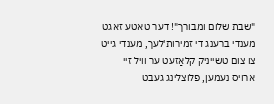"שבת שלום ומבורך"! דער טאטע זאגט מענדי ברענג די זמירות'לעך, מענדי גייט צו צום טשייניק קלאַזעט ער וויל זיי ארויס נעמען, פלוצלינג געבט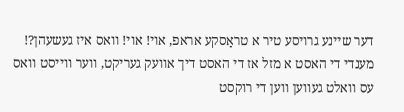דער שיינע גרויסע טיר א טראַסקע אראפ, אוי! אוי! וואס איז געשעהן?! מענדי די האסט א מזל אז די האסט דיך אוועק געריקט, ווער ווייסט וואס עס וואלט געווען ווען די רוקסט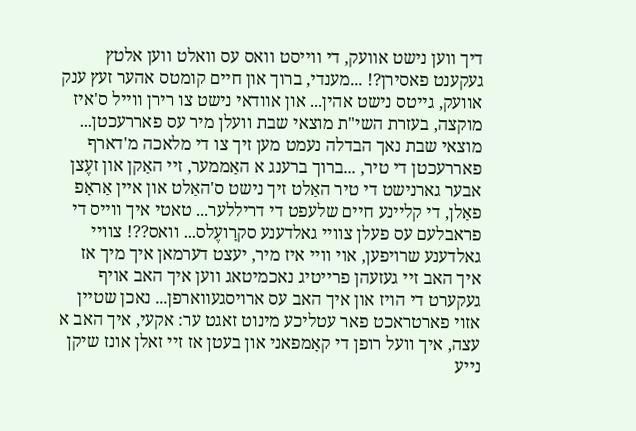דיך ווען נישט אוועק, די ווייסט וואס עס וואלט ווען אלטץ געקענט פאסירן?! ...מענדי, ברוך און חיים קומטס אהער זעץ ענק אוועק, גייטס נישט אהין... און אוודאי נישט צו רירן ווייל ס'איז מוקצה, בעזרת השי"ת מוצאי שבת וועלן מיר עס פאררעכטן...
מוצאי שבת נאך הבדלה נעמט מען זיך צו די מלאכה מ'דארף פאררעכטן די טיר, ...ברוך ברענג א האַממער, זיי האַקן און זעֶצן אבער גארנישט די טיר האַלט זיך נישט ס'האַלט און איין אַראָפ פאַלן, די קליינע חיים שלעפט די דריללער... טאטי איך ווייס די פראבלעם עס פעלן צוויי גאלדענע סקרָועֶלס... וואס??! צוויי גאלדענע שרויפען, אוי וויי איז מיר, יעצט דערמאן איך מיך אז איך האב זיי געזעהן פרייטיג נאכמיטאג ווען איך האב אויף געקערט די הויז און איך האב עס ארויסגעווארפן... נאכן שטיין אזוי פארטראכט פאר עטליכע מינוט זאגט ער: אקעי, איך האב א עצה, איך וועל רופן די קאָמפאני און בעטן אז זיי זאלן אונז שיקן נייע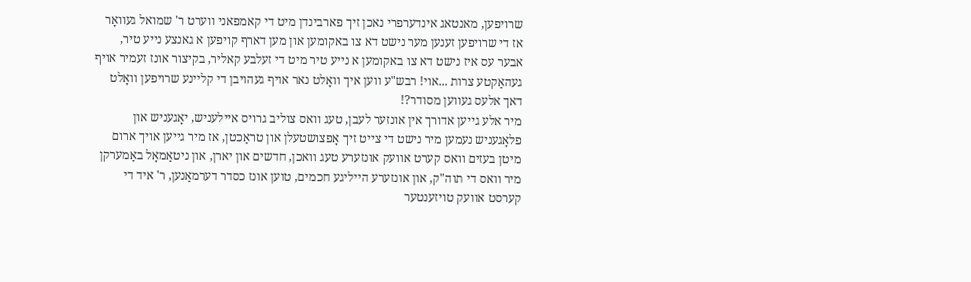שרויפען, מאנטאג אינדערפרי נאכן זיך פארבינדן מיט די קאמפאני ווערט ר' שמואל געוואָר אז די שרויפען זענען מער נישט דא צו באקומען און מען דארף קויפען א גאנצע נייע טיר, אבער עס איז נישט דא צו באקומען א נייע טיר מיט די זעלבע קאליר, בקיצור אונז זעמיר אויף געהאַקטע צרות ...אוי! רבש"ע ווען איך וואָלט נאר אויף געהויבן די קליינע שרויפען וואָלט דאך אלעס געווען מסודר?!
מיר אלע גייען אדורך אין אונזער לעבן, טעג וואס צוליב גרויס איילעניש, יאָגעניש און פלאָגעניש נעמען מיר נישט די צייט זיך אָפצושטעלן און טראַכטן, אז מיר גייען אויך ארום מיטן בעזים וואס קערט אוועק אונזערע טעג וואכן, חדשים און יארן, און ניטאַמאָל באַמערקן מיר וואס די תוה"ק, און אונזערע הייליגע חכמים, טוען אונז כסדר דערמאַנען, ר' איד די קערסט אוועק טויזענטער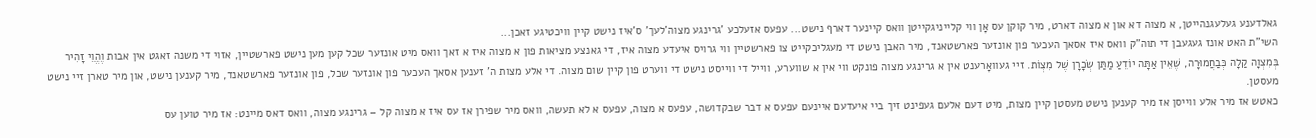גאלדענע געלעגנהייטן, א מצוה דא און א מצוה דארט, מיר קוקן עס אָן ווי קלייניגקייטן וואס קיינער דארף נישט... עפעס אזעלכע 'גרינגע מצוה'לעך' ס'איז נישט קיין וויכטיגע זאכן...
השי"ת האט אונז געגעבן די תוה"ק וואס איז אסאך העכער פון אונזער פארשטאנד, מיר האבן נישט די מעגליכקייט צו פארשטיין ווי גרויס איעדע מצוה איז, די גאנצע מציאות פון א מצוה איז א זאך וואס מיט אונזער שכל קען מען נישט פארשטיין, אזוי די משנה זאגט אין אבות וֶהֱוֵי זָהִיר בְּמִצְוָה קַלָה כְּבַחֲמוּרָה, שֶׁאֵין אַתָּה יוֹדֵעַ מַתַּן שְׂכָרָן שֶׁל מִצְוֹת. זיי געוואָרענט אין א גרינגע מצוה פונקט ווי אין א שווערע, ווייל די ווייסט נישט די ווערט פון קיין שום מצוה. די אלע מצות ה' זענען אסאך העכער פון אונזער שכל, פון אונזער פארשטאנד, מיר קענען נישט, און מיר טארן זיי נישט מעסטן.
כאטש אז מיר אלע ווייסן אז מיר קענען נישט מעסטן קיין מצות, מיט דעם אלעם געפינט זיך ביי איעדעם איינעם עפעס א דבר שבקדושה, עפעס א מצוה, עפעס א לא תעשה, וואס מיר שפירן אז עס איז א מצוה קל – גרינגע מצוה, וואס דאס מיינט: אז מיר טוען עס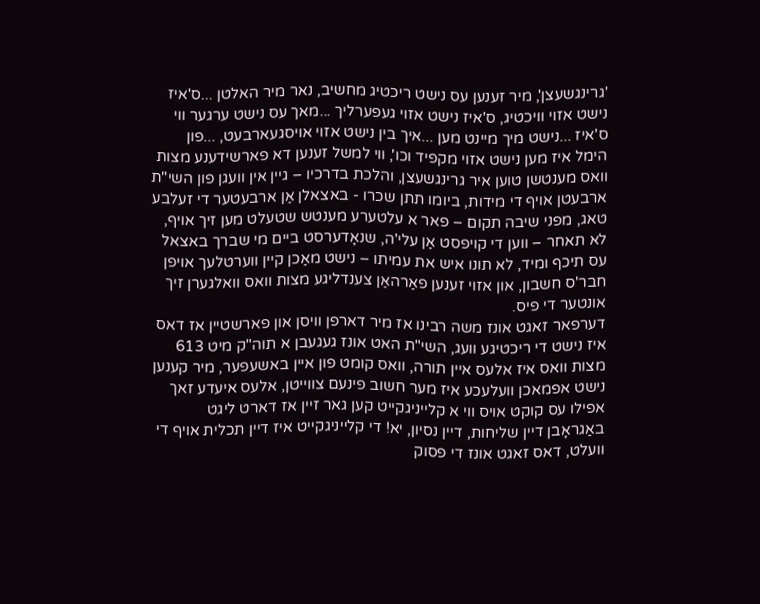'גרינגשעצן', מיר זענען עס נישט ריכטיג מחשיב, נאר מיר האלטן ...ס'איז נישט אזוי וויכטיג, ס'איז נישט אזוי געפערליך ...מאך עס נישט ערגער ווי ס'איז ...נישט מיך מיינט מען ...איך בין נישט אזוי אויסגעארבעט, ...פון הימל איז מען נישט אזוי מקפיד וכו', ווי למשל זענען דא פארשידענע מצות וואס מענטשן טוען איר גרינגשעצן, והלכת בדרכיו – גיין אין וועגן פון השי"ת ארבעטן אויף די מידות, ביומו תתן שכרו - באצאלן אַן ארבעטער די זעלבע טאג, מפני שיבה תקום – פאר א עלטערע מענטש שטעלט מען זיך אויף, לא תאחר – ווען די קויפסט אַן עלי'ה, שנאָדערסט ביים מי שברך באצאל עס תיכף ומיד, לא תונו איש את עמיתו – נישט מאַכן קיין ווערטלעך אויפן חבר'ס חשבון, און אזוי זענען פאַרהאַן צענדליגע מצות וואס וואלגערן זיך אונטער די פיס.
דערפאר זאגט אונז משה רבינו אז מיר דארפן וויסן און פארשטיין אז דאס איז נישט די ריכטיגע וועג, השי"ת האט אונז געגעבן א תוה"ק מיט 613 מצות וואס איז אלעס איין תורה, וואס קומט פון איין באשעפער, מיר קענען נישט אפמאכן וועלעכע איז מער חשוב פינעם צווייטן, אלעס איעדע זאך אפילו עס קוקט אויס ווי א קלייניגקייט קען גאר זיין אז דארט ליגט באַגראָבן דיין שליחות, דיין נסיון, יא! די קלייניגקייט איז דיין תכלית אויף די וועלט, דאס זאגט אונז די פסוק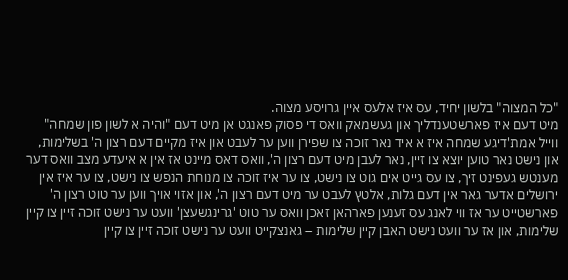"כל המצוה" בלשון יחיד, עס איז אלעס איין גרויסע מצוה.
מיט דעם איז פארשטענדליך און געשמאק וואס די פסוק פאנגט אן מיט דעם "והיה א לשון פון שמחה" ווייל אמת'דיגע שמחה איז א איד נאר זוכה צו שפירן ווען ער לעבט און איז מקיים דעם רצון ה' בשלימות, און נישט נאר טוען יוצא צו זיין, נאר לעבן מיט דעם רצון ה', וואס דאס מיינט אז אין א איעדע מצב וואס דער מענטש געפינט זיך, צו עס גייט אים גוט צו נישט, צו ער איז זוכה צו מנוחת הנפש צו נישט, צו ער איז אין ירושלים אדער גאר אין דעם גלות, אלטץ לעבט ער מיט דעם רצון ה', און אזוי אויך ווען ער טוט רצון ה' פארשטייט ער אז ווי לאנג עס זענען פארהאן זאכן וואס ער טוט 'גרינגשעצן' וועט ער נישט זוכה זיין צו קיין שלימות, און אז ער וועט נישט האבן קיין שלימות – גאנצקייט וועט ער נישט זוכה זיין צו קיין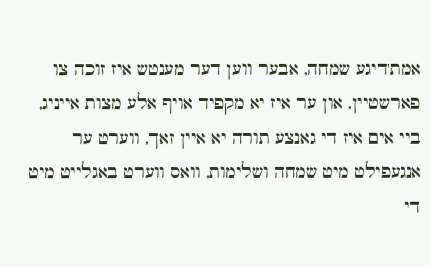אמת'דיגע שמחה, אבער ווען דער מענטש איז זוכה צו פארשטיין, און ער איז יא מקפיד אויף אלע מצות אייניג, ביי אים איז די גאנצע תורה יא איין זאך, ווערט ער אנגעפילט מיט שמחה ושלימות, וואס ווערט באגלייט מיט די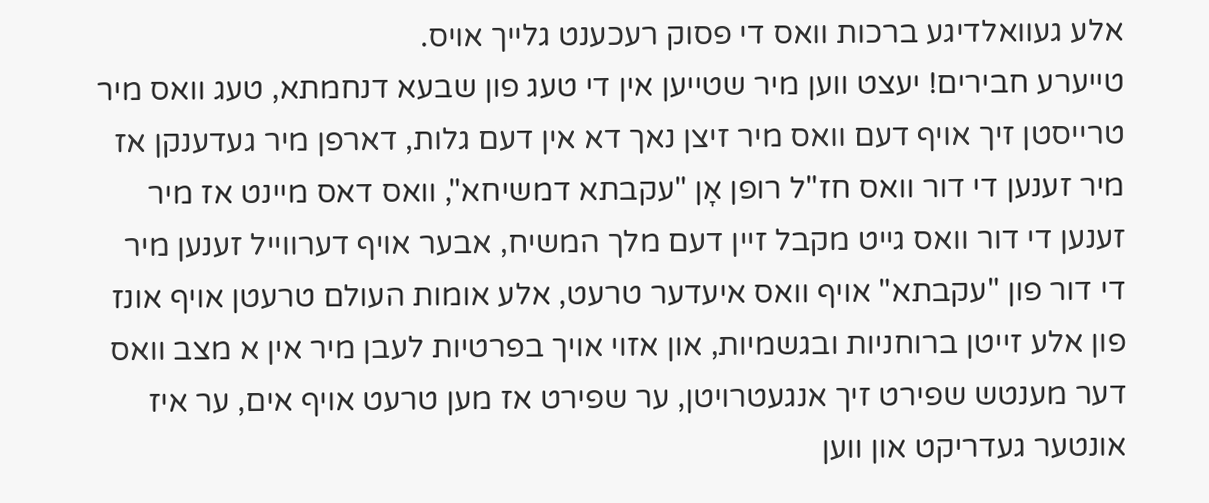אלע געוואלדיגע ברכות וואס די פסוק רעכענט גלייך אויס.
טייערע חבירים! יעצט ווען מיר שטייען אין די טעג פון שבעא דנחמתא, טעג וואס מיר טרייסטן זיך אויף דעם וואס מיר זיצן נאך דא אין דעם גלות, דארפן מיר געדענקן אז מיר זענען די דור וואס חז"ל רופן אָן "עקבתא דמשיחא", וואס דאס מיינט אז מיר זענען די דור וואס גייט מקבל זיין דעם מלך המשיח, אבער אויף דערווייל זענען מיר די דור פון "עקבתא" אויף וואס איעדער טרעט, אלע אומות העולם טרעטן אויף אונז פון אלע זייטן ברוחניות ובגשמיות, און אזוי אויך בפרטיות לעבן מיר אין א מצב וואס דער מענטש שפירט זיך אנגעטרויטן, ער שפירט אז מען טרעט אויף אים, ער איז אונטער געדריקט און ווען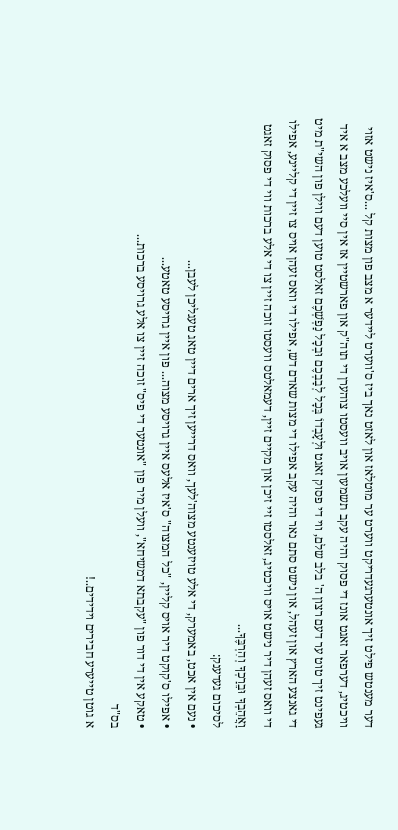דער מענטש פילט זיך אונטערגעדריקט ווערט ער מוּטלאז און לאזט נאך ביז ס'ווערט ליידער א מצב פון מצות קל ...ס'איז נישט אזוי וויכטיג, דערפאר זאגט אונז די פסוק והיה עקב תשמעון אויב וועסטו צוהערן די תוה"ק און פארשטיין אז אין סיי וועלכע מצב א איד געפינט זיך טוט ער דעם רצון ה' בלב שלם, ווי די פסוק זאגט וּלְעָבְדוֹ בְּכָל לְבַבְכֶם וּבְכָל נַפְשְׁכֶם זאלסט טוען דעם ווילן פון השי"ת מיט די גאנצע הארץ און זעהל, און נישט סתם נאר והיה עקב אפילו די מצות שאדם דש, אפילו די וואס זעהן אויס צו זיין די קליינע, אפילו די וואס זעהן דיר נישט אויס וויכטיג, זאלסטו זיי זיכן און מקיים זיין, דעמאלטס וועסטו זוכה זיין צו די אלע ברכות ווי די פסוק זאגט וַאֲהֵבְךָ וּבֵרַכְךָ וְהִרְבֶּךָ...
לסיכום געדענק:
• נעם אין אכט, באמערק, די אלע טויזענטע מצוה'לעך, וואס דרייען זיך ארים דיין טאג טעגליכן לעבן...
• אפילו ס'קוקט דיר אויס קליין, "כל המצוה" ס'איז אלעס איין גרויסע מצוה... פון איין גרויסע טאטע...
• טאקע אין די דור פון "עקבתא דמשיחא", וועלן מיר פון "אונטער די פיס" זוכה זיין צו אלע גרויסע ברכות...
בס"ד
א גוטן טייערע חבירים וידידים..!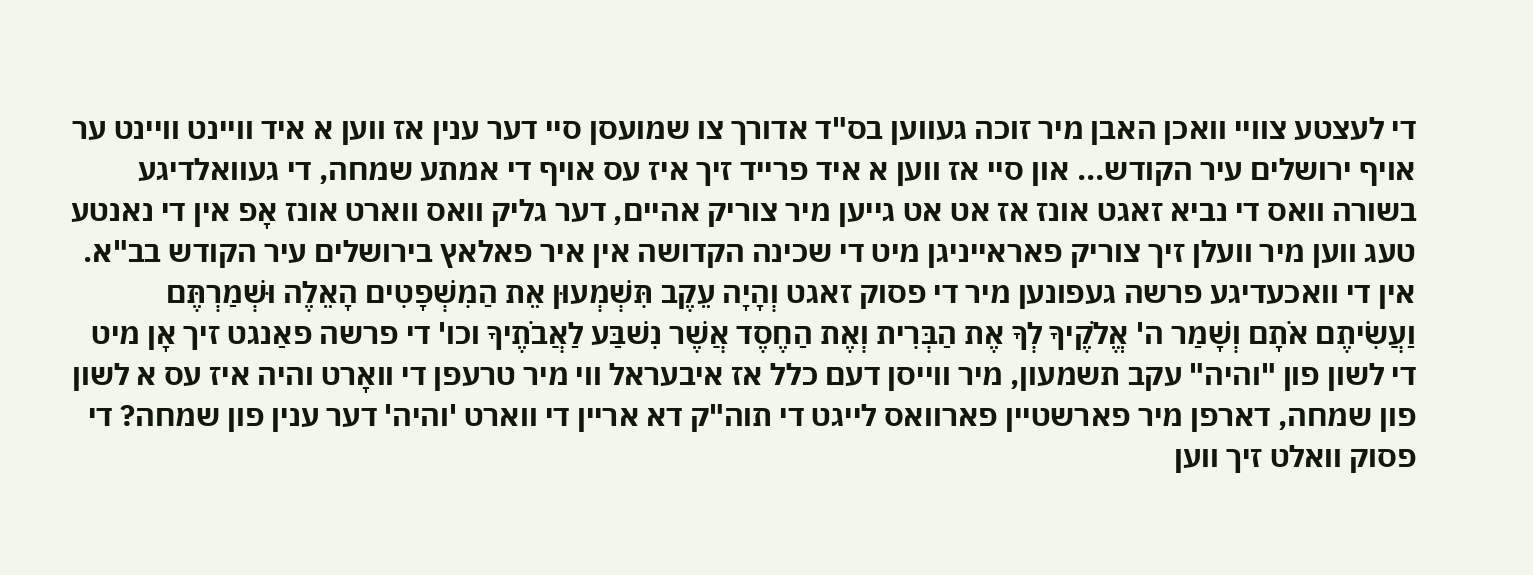די לעצטע צוויי וואכן האבן מיר זוכה געווען בס"ד אדורך צו שמועסן סיי דער ענין אז ווען א איד וויינט וויינט ער אויף ירושלים עיר הקודש... און סיי אז ווען א איד פרייד זיך איז עס אויף די אמתע שמחה, די געוואלדיגע בשורה וואס די נביא זאגט אונז אז אט אט גייען מיר צוריק אהיים, דער גליק וואס ווארט אונז אָפ אין די נאנטע טעג ווען מיר וועלן זיך צוריק פאראייניגן מיט די שכינה הקדושה אין איר פאלאץ בירושלים עיר הקודש בב"א.
אין די וואכעדיגע פרשה געפונען מיר די פסוק זאגט וְהָיָה עֵקֶב תִּשְׁמְעוּן אֵת הַמִשְׁפָטִים הָאֵלֶה וּשְׁמַרְתֶּם וַעֲשִׂיתֶם אֹתָם וְשָׁמַר ה' אֱלֹקֶיךָ לְךָ אֶת הַבְּרִית וְאֶת הַחֶסֶד אֲשֶׁר נִשׁבַּע לַאֲבֹתֶיךָ וכו' די פרשה פאַנגט זיך אָן מיט די לשון פון "והיה" עקב תשמעון, מיר ווייסן דעם כלל אז איבעראל ווי מיר טרעפן די וואָרט והיה איז עס א לשון פון שמחה, דארפן מיר פארשטיין פארוואס לייגט די תוה"ק דא אריין די ווארט 'והיה' דער ענין פון שמחה? די פסוק וואלט זיך ווען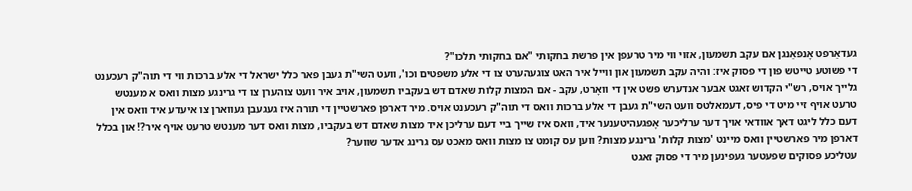געדאַרפט אָנפאַנגן אם עקב תשמעון, אזוי ווי מיר טרעפן אין פרשת בחקותי "אם בחקותי תלכו"?
די פשוטע טייטש פון די פסוק איז: והיה עקב תשמעון און ווייל איר האט צוגעהערט צו די אלע משפטים וכו', וועט השי"ת געבן פאר כלל ישראל די אלע ברכות ווי די תוה"ק רעכענט גלייך אויס, רש"י הקדוש זאגט אבער אנדערש פשט אין די וואָרט, עקב - אם המצות קלות שאדם דש בעקביו תשמעון, אויב איר וועט צוהערן צו די גרינגע מצות וואס א מענטש טרעט אויף זיי מיט די פיס, דעמאלטס וועט השי"ת געבן די אלע ברכות וואס די תוה"ק רעכענט אויס. מיר דארפן פארשטיין די תורה איז געגעבן געווארן צו איעדע איד וואס אין דעם כלל ליגט דאך אוודאי אויך דער ערליכער אָפגעהיטענער איד, וואס איז שייך ביי דעם ערליכן איד מצות שאדם דש בעקביו, מצות וואס דער מענטש טרעט אויף איר?! און בכלל דארפן מיר פארשטיין וואס מיינט 'מצות קלות' גרינגע מצות? ווען עס קומט צו מצות וואס מאכט עס גרינג אדער שווער?
עטליכע פסוקים שפעטער געפינען מיר די פסוק זאגט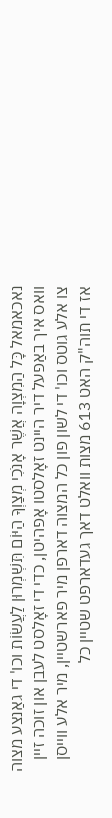נאכאמאל כָּל הַמִצְוָה אֲשֶׁר אָנֹכִי מְצַוְךָ הַיּוֹם תִּשְׁמְרוּן לַעֲשׂוֹת וכו' די גאַנצע מצוה וואס איך באַפעל דיר היינט זאָלסטו אָפהיטן, כדי די זאָלסט לעבן און זוכה זיין צו אלע גוטס וכו' די לשון פון כל המצוה דארפן מיר פארשטיין, מיר אלע ווייסן אז די תוה"ק האט 613 מצות וואלט דאך געדארפט שטיין כל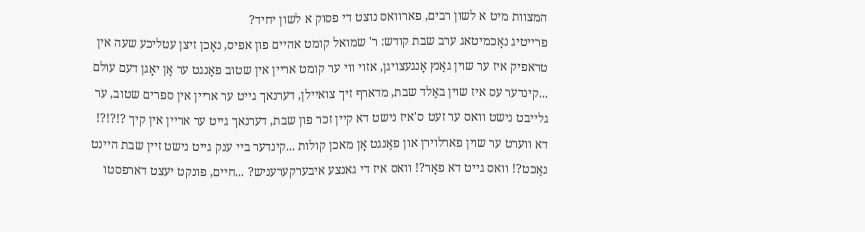המצוות מיט א לשון רבים, פארוואס נוצט די פסוק א לשון יחיד?
פרייטיג נאָכמיטאג ערב שבת קודש: ר' שמואל קומט אהיים פון אפיס, נאָכן זיצן עטליכע שעה אין טראפיק איז ער שוין גאַנץ אָנגעצויגן, אזוי ווי ער קומט אריין אין שטוב פאַנגט ער אָן יאָגן דעם עולם ...קינדער עס איז שוין באַלד שבת, מדארף זיך צואיילן, דערנאך גייט ער אריין אין ספרים שטוב, ער גלייבט נישט וואס ער זעט ס'איז נישט דא קיין זכר פון שבת, דערנאך גייט ער אריין אין קיך ?!?!?! דא ווערט ער שוין פארלוירן און פאַנגט אָן מאכן קולות ...קינדער ביי ענק גייט נישט זיין שבת היינט נאַכט?! וואס גייט דא פאָר?! וואס איז די גאנצע איבערקערעניש? ...חיים, פונקט יעצט דארפסטו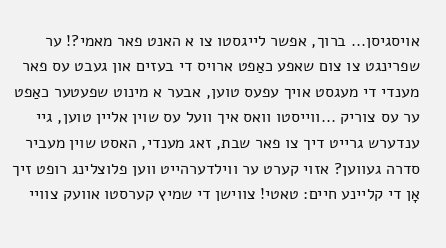אויסגיסן... ברוך, אפשר לייגסטו צו א האנט פאר מאמי?! ער שפרינגט צו צום שאפע כאַפט ארויס די בעזים און געבט עס פאר מענדי די מעגסט אויך עפעס טוען, אבער א מינוט שפעטער כאַפט ער עס צוריק ...ווייסטו וואס איך וועל עס שוין אליין טוען, גיי ענדערש גרייט דיך צו פאר שבת, זאג מענדי, האסט שוין מעביר סדרה געווען? אזוי קערט ער ווילדערהייט ווען פלוצלינג רופט זיך אָן די קליינע חיים: טאטי! צווישן די שמיץ קערסטו אוועק צוויי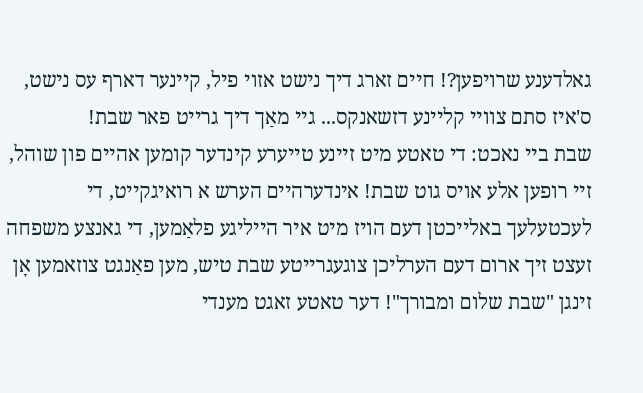גאלדענע שרויפען?! חיים זארג דיך נישט אזוי פיל, קיינער דארף עס נישט, ס'איז סתם צוויי קליינע דזשאנקס... גיי מאַך דיך גרייט פאר שבת!
שבת ביי נאכט: די טאטע מיט זיינע טייערע קינדער קומען אהיים פון שוהל, זיי רופען אלע אויס גוט שבת! אינדערהיים הערש א רואיגקייט, די לעכטעלעך באלייכטן דעם הויז מיט איר הייליגע פלאַמען, די גאנצע משפחה זעצט זיך ארום דעם הערליכן צוגעגרייטע שבת טיש, מען פאַנגט צוזאמען אָן זינגן "שבת שלום ומבורך"! דער טאטע זאגט מענדי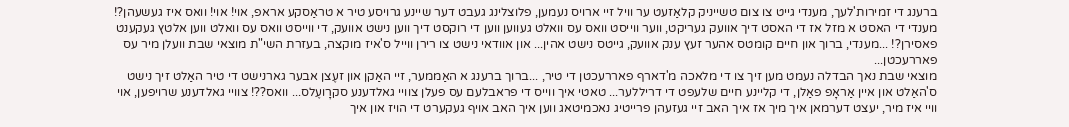ברענג די זמירות'לעך, מענדי גייט צו צום טשייניק קלאַזעט ער וויל זיי ארויס נעמען, פלוצלינג געבט דער שיינע גרויסע טיר א טראַסקע אראפ, אוי! אוי! וואס איז געשעהן?! מענדי די האסט א מזל אז די האסט דיך אוועק געריקט, ווער ווייסט וואס עס וואלט געווען ווען די רוקסט דיך ווען נישט אוועק, די ווייסט וואס עס וואלט ווען אלטץ געקענט פאסירן?! ...מענדי, ברוך און חיים קומטס אהער זעץ ענק אוועק, גייטס נישט אהין... און אוודאי נישט צו רירן ווייל ס'איז מוקצה, בעזרת השי"ת מוצאי שבת וועלן מיר עס פאררעכטן...
מוצאי שבת נאך הבדלה נעמט מען זיך צו די מלאכה מ'דארף פאררעכטן די טיר, ...ברוך ברענג א האַממער, זיי האַקן און זעֶצן אבער גארנישט די טיר האַלט זיך נישט ס'האַלט און איין אַראָפ פאַלן, די קליינע חיים שלעפט די דריללער... טאטי איך ווייס די פראבלעם עס פעלן צוויי גאלדענע סקרָועֶלס... וואס??! צוויי גאלדענע שרויפען, אוי וויי איז מיר, יעצט דערמאן איך מיך אז איך האב זיי געזעהן פרייטיג נאכמיטאג ווען איך האב אויף געקערט די הויז און איך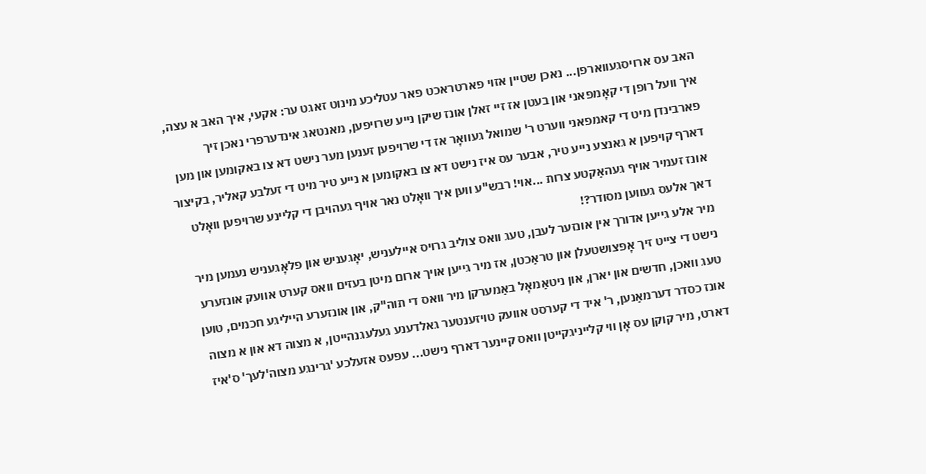האב עס ארויסגעווארפן... נאכן שטיין אזוי פארטראכט פאר עטליכע מינוט זאגט ער: אקעי, איך האב א עצה, איך וועל רופן די קאָמפאני און בעטן אז זיי זאלן אונז שיקן נייע שרויפען, מאנטאג אינדערפרי נאכן זיך פארבינדן מיט די קאמפאני ווערט ר' שמואל געוואָר אז די שרויפען זענען מער נישט דא צו באקומען און מען דארף קויפען א גאנצע נייע טיר, אבער עס איז נישט דא צו באקומען א נייע טיר מיט די זעלבע קאליר, בקיצור אונז זעמיר אויף געהאַקטע צרות ...אוי! רבש"ע ווען איך וואָלט נאר אויף געהויבן די קליינע שרויפען וואָלט דאך אלעס געווען מסודר?!
מיר אלע גייען אדורך אין אונזער לעבן, טעג וואס צוליב גרויס איילעניש, יאָגעניש און פלאָגעניש נעמען מיר נישט די צייט זיך אָפצושטעלן און טראַכטן, אז מיר גייען אויך ארום מיטן בעזים וואס קערט אוועק אונזערע טעג וואכן, חדשים און יארן, און ניטאַמאָל באַמערקן מיר וואס די תוה"ק, און אונזערע הייליגע חכמים, טוען אונז כסדר דערמאַנען, ר' איד די קערסט אוועק טויזענטער גאלדענע געלעגנהייטן, א מצוה דא און א מצוה דארט, מיר קוקן עס אָן ווי קלייניגקייטן וואס קיינער דארף נישט... עפעס אזעלכע 'גרינגע מצוה'לעך' ס'איז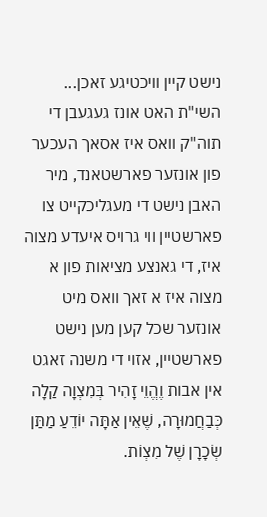נישט קיין וויכטיגע זאכן...
השי"ת האט אונז געגעבן די תוה"ק וואס איז אסאך העכער פון אונזער פארשטאנד, מיר האבן נישט די מעגליכקייט צו פארשטיין ווי גרויס איעדע מצוה איז, די גאנצע מציאות פון א מצוה איז א זאך וואס מיט אונזער שכל קען מען נישט פארשטיין, אזוי די משנה זאגט אין אבות וֶהֱוֵי זָהִיר בְּמִצְוָה קַלָה כְּבַחֲמוּרָה, שֶׁאֵין אַתָּה יוֹדֵעַ מַתַּן שְׂכָרָן שֶׁל מִצְוֹת.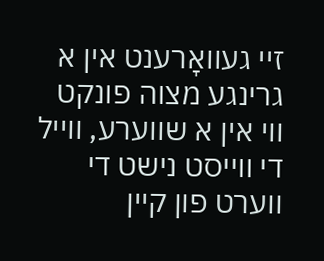זיי געוואָרענט אין א גרינגע מצוה פונקט ווי אין א שווערע, ווייל די ווייסט נישט די ווערט פון קיין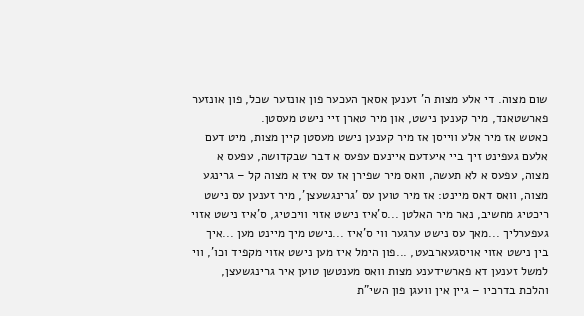שום מצוה. די אלע מצות ה' זענען אסאך העכער פון אונזער שכל, פון אונזער פארשטאנד, מיר קענען נישט, און מיר טארן זיי נישט מעסטן.
כאטש אז מיר אלע ווייסן אז מיר קענען נישט מעסטן קיין מצות, מיט דעם אלעם געפינט זיך ביי איעדעם איינעם עפעס א דבר שבקדושה, עפעס א מצוה, עפעס א לא תעשה, וואס מיר שפירן אז עס איז א מצוה קל – גרינגע מצוה, וואס דאס מיינט: אז מיר טוען עס 'גרינגשעצן', מיר זענען עס נישט ריכטיג מחשיב, נאר מיר האלטן ...ס'איז נישט אזוי וויכטיג, ס'איז נישט אזוי געפערליך ...מאך עס נישט ערגער ווי ס'איז ...נישט מיך מיינט מען ...איך בין נישט אזוי אויסגעארבעט, ...פון הימל איז מען נישט אזוי מקפיד וכו', ווי למשל זענען דא פארשידענע מצות וואס מענטשן טוען איר גרינגשעצן, והלכת בדרכיו – גיין אין וועגן פון השי"ת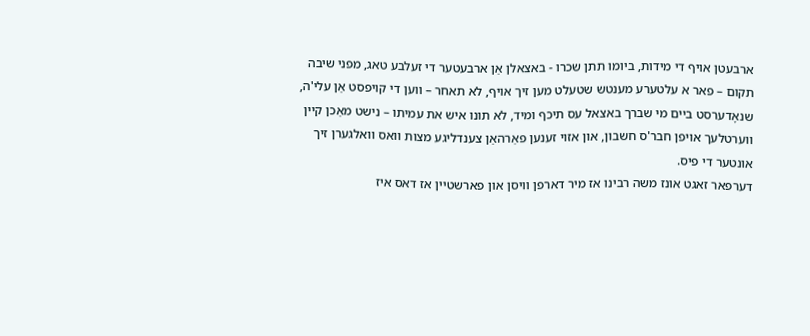ארבעטן אויף די מידות, ביומו תתן שכרו - באצאלן אַן ארבעטער די זעלבע טאג, מפני שיבה תקום – פאר א עלטערע מענטש שטעלט מען זיך אויף, לא תאחר – ווען די קויפסט אַן עלי'ה, שנאָדערסט ביים מי שברך באצאל עס תיכף ומיד, לא תונו איש את עמיתו – נישט מאַכן קיין ווערטלעך אויפן חבר'ס חשבון, און אזוי זענען פאַרהאַן צענדליגע מצות וואס וואלגערן זיך אונטער די פיס.
דערפאר זאגט אונז משה רבינו אז מיר דארפן וויסן און פארשטיין אז דאס איז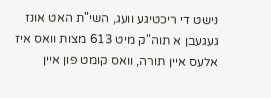נישט די ריכטיגע וועג, השי"ת האט אונז געגעבן א תוה"ק מיט 613 מצות וואס איז אלעס איין תורה, וואס קומט פון איין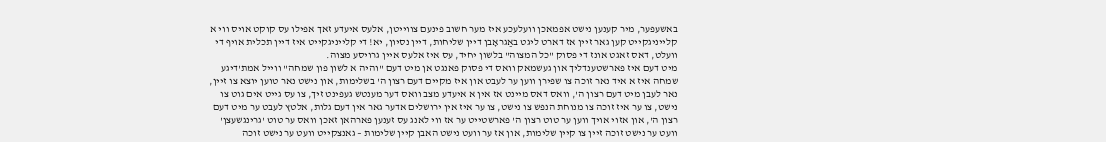באשעפער, מיר קענען נישט אפמאכן וועלעכע איז מער חשוב פינעם צווייטן, אלעס איעדע זאך אפילו עס קוקט אויס ווי א קלייניגקייט קען גאר זיין אז דארט ליגט באַגראָבן דיין שליחות, דיין נסיון, יא! די קלייניגקייט איז דיין תכלית אויף די וועלט, דאס זאגט אונז די פסוק "כל המצוה" בלשון יחיד, עס איז אלעס איין גרויסע מצוה.
מיט דעם איז פארשטענדליך און געשמאק וואס די פסוק פאנגט אן מיט דעם "והיה א לשון פון שמחה" ווייל אמת'דיגע שמחה איז א איד נאר זוכה צו שפירן ווען ער לעבט און איז מקיים דעם רצון ה' בשלימות, און נישט נאר טוען יוצא צו זיין, נאר לעבן מיט דעם רצון ה', וואס דאס מיינט אז אין א איעדע מצב וואס דער מענטש געפינט זיך, צו עס גייט אים גוט צו נישט, צו ער איז זוכה צו מנוחת הנפש צו נישט, צו ער איז אין ירושלים אדער גאר אין דעם גלות, אלטץ לעבט ער מיט דעם רצון ה', און אזוי אויך ווען ער טוט רצון ה' פארשטייט ער אז ווי לאנג עס זענען פארהאן זאכן וואס ער טוט 'גרינגשעצן' וועט ער נישט זוכה זיין צו קיין שלימות, און אז ער וועט נישט האבן קיין שלימות – גאנצקייט וועט ער נישט זוכה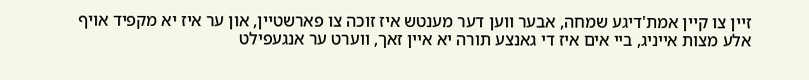זיין צו קיין אמת'דיגע שמחה, אבער ווען דער מענטש איז זוכה צו פארשטיין, און ער איז יא מקפיד אויף אלע מצות אייניג, ביי אים איז די גאנצע תורה יא איין זאך, ווערט ער אנגעפילט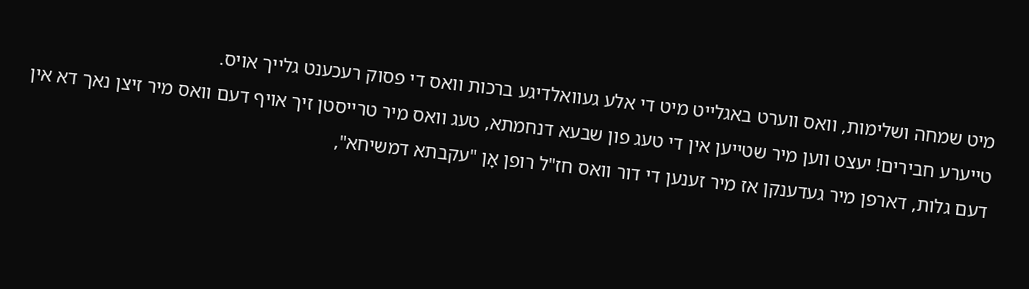מיט שמחה ושלימות, וואס ווערט באגלייט מיט די אלע געוואלדיגע ברכות וואס די פסוק רעכענט גלייך אויס.
טייערע חבירים! יעצט ווען מיר שטייען אין די טעג פון שבעא דנחמתא, טעג וואס מיר טרייסטן זיך אויף דעם וואס מיר זיצן נאך דא אין דעם גלות, דארפן מיר געדענקן אז מיר זענען די דור וואס חז"ל רופן אָן "עקבתא דמשיחא",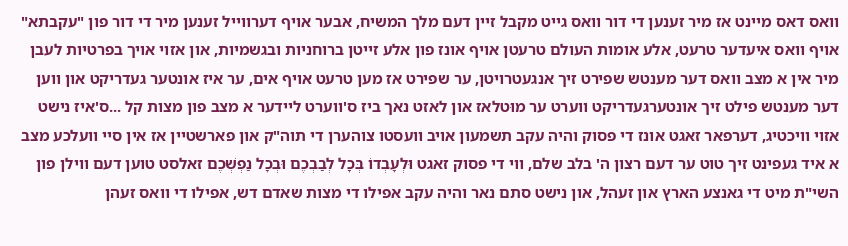וואס דאס מיינט אז מיר זענען די דור וואס גייט מקבל זיין דעם מלך המשיח, אבער אויף דערווייל זענען מיר די דור פון "עקבתא" אויף וואס איעדער טרעט, אלע אומות העולם טרעטן אויף אונז פון אלע זייטן ברוחניות ובגשמיות, און אזוי אויך בפרטיות לעבן מיר אין א מצב וואס דער מענטש שפירט זיך אנגעטרויטן, ער שפירט אז מען טרעט אויף אים, ער איז אונטער געדריקט און ווען דער מענטש פילט זיך אונטערגעדריקט ווערט ער מוּטלאז און לאזט נאך ביז ס'ווערט ליידער א מצב פון מצות קל ...ס'איז נישט אזוי וויכטיג, דערפאר זאגט אונז די פסוק והיה עקב תשמעון אויב וועסטו צוהערן די תוה"ק און פארשטיין אז אין סיי וועלכע מצב א איד געפינט זיך טוט ער דעם רצון ה' בלב שלם, ווי די פסוק זאגט וּלְעָבְדוֹ בְּכָל לְבַבְכֶם וּבְכָל נַפְשְׁכֶם זאלסט טוען דעם ווילן פון השי"ת מיט די גאנצע הארץ און זעהל, און נישט סתם נאר והיה עקב אפילו די מצות שאדם דש, אפילו די וואס זעהן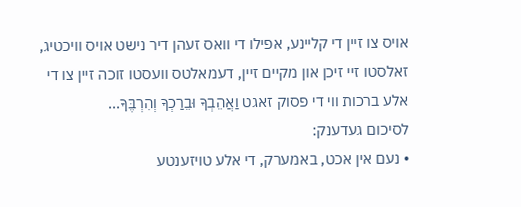אויס צו זיין די קליינע, אפילו די וואס זעהן דיר נישט אויס וויכטיג, זאלסטו זיי זיכן און מקיים זיין, דעמאלטס וועסטו זוכה זיין צו די אלע ברכות ווי די פסוק זאגט וַאֲהֵבְךָ וּבֵרַכְךָ וְהִרְבֶּךָ...
לסיכום געדענק:
• נעם אין אכט, באמערק, די אלע טויזענטע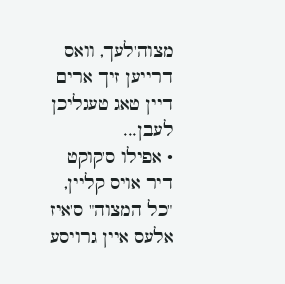מצוה'לעך, וואס דרייען זיך ארים דיין טאג טעגליכן לעבן...
• אפילו ס'קוקט דיר אויס קליין, "כל המצוה" ס'איז אלעס איין גרויסע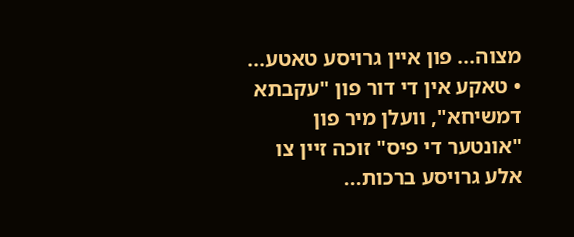מצוה... פון איין גרויסע טאטע...
• טאקע אין די דור פון "עקבתא דמשיחא", וועלן מיר פון "אונטער די פיס" זוכה זיין צו אלע גרויסע ברכות...